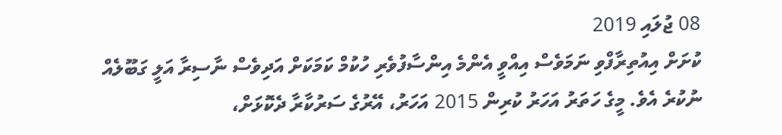08 ޖުލައި 2019
ކުށަށް އިއުތިރާފްވި ނަމަވެސް އިއްވީ އެންމެ އިންސާފުވެރި ހުކުމް ކަމަކަށް އަދިވެސް ނާސިރާ އަލީ ގަބޫލެއް ނުކުރެ އެވެ. މީގެ ހަތަރު އަހަރު ކުރިން 2015 އަހަރު، އޭރުގެ ސަރުކާރާ ދެކޮޅަށް،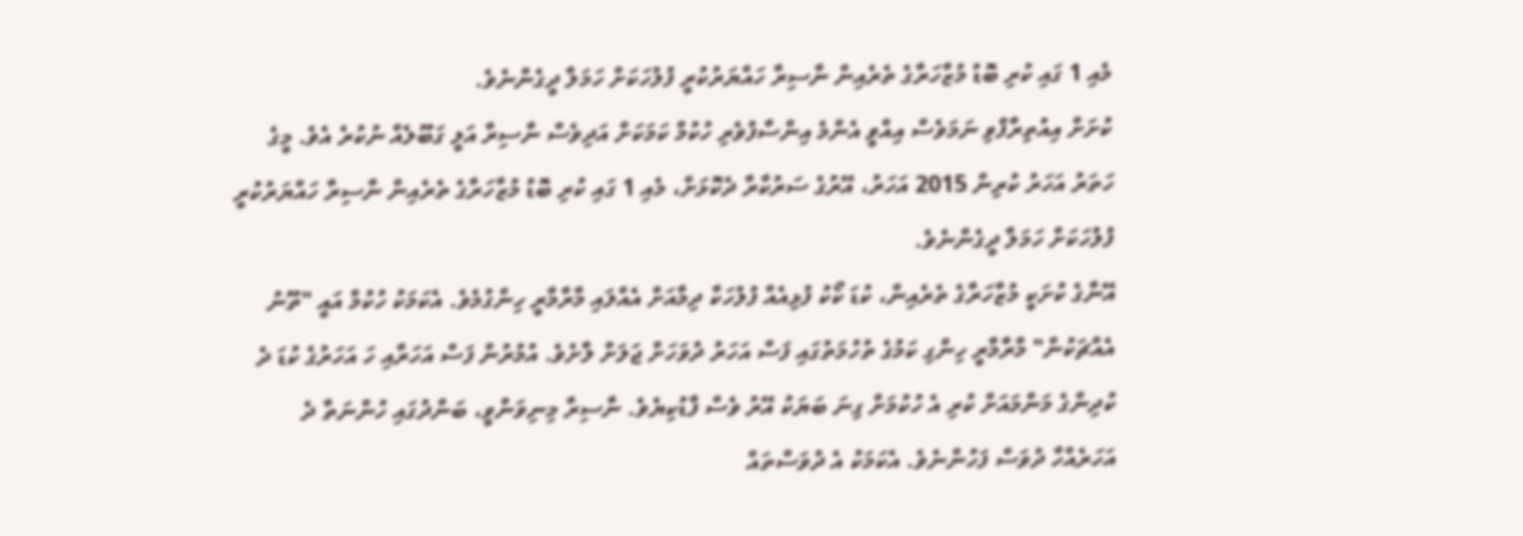މެއި 1 ގައި ކުރި ބޮޑު މުޒާހަރާގެ ތެރެއިން ނާސިރާ ހައްޔަރުކުރީ ފުލުހަކަށް ހަމަލާ ދީގެންނެވެ.
ކުށަށް އިއުތިރާފްވި ނަމަވެސް އިއްވީ އެންމެ އިންސާފުވެރި ހުކުމް ކަމަކަށް އަދިވެސް ނާސިރާ އަލީ ގަބޫލެއް ނުކުރެ އެވެ. މީގެ ހަތަރު އަހަރު ކުރިން 2015 އަހަރު، އޭރުގެ ސަރުކާރާ ދެކޮޅަށް، މެއި 1 ގައި ކުރި ބޮޑު މުޒާހަރާގެ ތެރެއިން ނާސިރާ ހައްޔަރުކުރީ ފުލުހަކަށް ހަމަލާ ދީގެންނެވެ.
އޭނާގެ ކުށަކީ މުޒާހަރާގެ ތެރެއިން، ކުޑަ ކޯކު ފުޅިއެއް ފުލުހަކާ ދިމާއަށް އެއްލައި މާރާމާރީ ހިންގުމެވެ. އެކަމަކު ހުކުމް އައީ "ތޫނު އެއްޗަކުން" މާރާމާރީ ހިންގި ކަމުގެ ތުހުމަތުގައި ފަސް އަހަރު ދުވަހަށް ޖަލަށް ލާށެވެ. އުމުރުން ފަސް އަހަރާއި ހަ އަހަރުގެ ކުޑަ ދެ ކުދިންގެ މަންމައަށް ކުރި އެ ހުކުމަށް ގިނަ ބަޔަކު އޭރު ވެސް ފާޑުކިޔެވެ. ނާސިރާ މިނިވަންވީ، ބަންދުގައި ހުންނަތާ ދެ އަހަރެއްހާ ދުވަސް ފަހުންނެވެ. އެކަމަކު އެ ދުވަސްތައް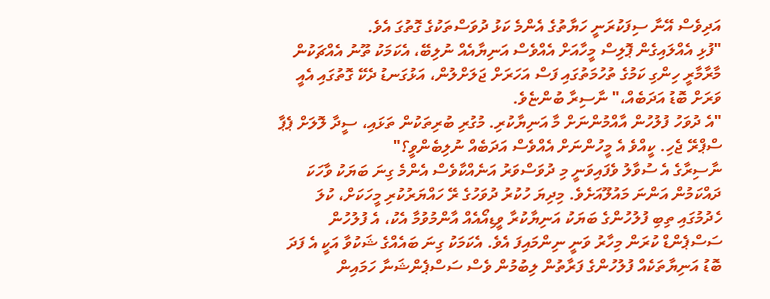އަދިވެސް އޭނާ ސިފަކުރަނީ ހަޔާތުގެ އެންމެ ކަޅު ދުވަސްތަކުގެ ގޮތުގަ އެވެ.
"ފުޅި އެއްލައިގެން ޕޮލިސް މީހާއަށް އެއްވެސް އަނިޔާއެއް ނުލިބޭ، އެކަމަކު ތޫނު އެއްޗަކުން މާރާމާރީ ހިންގި ކަމުގެ ތުހުމަތުގައި ފަސް އަހަރަށް ޖަލަށްލުން، އަޅުގަނޑު ދެކޭ ގޮތުގައި އެއީ ވަރަށް ބޮޑު އަދަބެއް،" ނާސިރާ ބުންޏެވެ.
"އެ ދުވަހު ފުލުހުން އާއްމުންނަށް މާ އަނިޔާކުރި. މުގުރި ބުރިތަކުން ތަޅައި، ސީދާ ލޮލަށް ޕެޕާ ސްޕްރޭ ޖެހި. ކީއްވެ އެ މީހުންނަށް އެއްވެސް އަދަބެއް ނުލިބެންވީ؟"
ނާސިރާގެ އެ ސުވާލު ވެފައިވަނީ މި ދުވަސްވަރު އަނެއްކާވެސް އެންމެ ގިނަ ބަޔަކު ވާހަކަ ދައްކަމުން އަންނަ މައުލޫއަށެވެ. މިދިޔަ ހުކުރު ދުވަހުގެ ރޭ ހައްޔަރުކުރި މީހަކަށް، ކުލަ ހެދުމުގައި ތިބި ފުލުހުންގެ ބަޔަކު އަނިޔާކުރާ ވީޑިއޯއެއް އާންމުވުމާ އެކު، އެ ފުލުހުން ސަސްޕެންޑް ކުރަން މިހާރު ވަނީ ނިންމައިފަ އެވެ. އެކަމަކު ގިނަ ބައެއްގެ ޝަކުވާ އަކީ އެ ފަދަ ބޮޑު އަނިޔާތަކެއް ފުލުހުންގެ ފަރާތުން ލިބުމުން ވެސް ސަސްޕެންޝަނާ ހަމައިން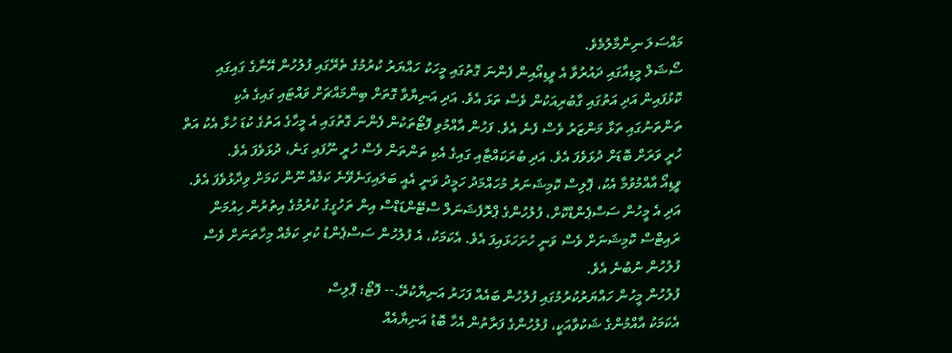މައްސަލަ ނިންމާލުމެވެ.
ސޯޝަލް މީޑިއާގައި ދައުރުވާ އެ ވީޑިއޯއިން ފެންނަ ގޮތުގައި މީހަކު ހައްޔަރު ކުރުމުގެ ތެރޭގައި ފުލުހުން އޭނާގެ ގައިގައި ކޮޅުފައިން އަދި އަތުގައި ގާބުރިއަކުން ވެސް ތަޅަ އެވެ. އަދި އަނިޔާވާ ގޮތަށް ބިންމައްޗަށް ވައްޓައި ގައިގެ އެކި ތަންތަނުގައި ތަޅާ މަންޒަރު ވެސް ފެނެ އެވެ. ފަހުން އާއްމުވި ފޮޓޯތަކުން ފެންނަ ގޮތުގައި އެ މީހާގެ އަތުގެ ކުޑަ ހުޅާ އެކު އަތް ހުރީ ވަރަށް ބޮޑަށް ދުޅަވެފަ އެވެ. އަދި ބުރަކައްޓާއި ގައިގެ އެކި ތަންތަން ވެސް ހުރީ ނޫފައި ގަނެ، ދުޅަވެފަ އެވެ.
ވީޑިއޯ އާއްމުވުމާ އެކު، ޕޮލިސް ކޮމިޝަނަރު މުހައްމަދު ހަމީދު ވަނީ އެއީ ބަލައިގަނެވޭނެ ކަމެއް ނޫން ކަމަށް ވިދާޅުވެފަ އެވެ. އަދި އެ މީހުން ސަސްޕެންޑްކޮށް، ފުލުހުންގެ ޕްރޮފެޝަނަލް ސްޓޭންޑަޑްސް އިން ތަހުގީގު ކުރުމުގެ އިތުރުން ހިއުމަން ރައިޓްސް ކޮމިޝަނަށް ވެސް ވަނީ ހުށަހަޅައިފަ އެވެ. އެކަމަކު، އެ ފުލުހުން ސަސްޕެންޑު ކުރި ކަމެއް މިހާތަނަށް ވެސް ފުލުހުން ނުބުނެ އެވެ.
ފުލުހުން މީހުން ހައްޔަރުކުރުމުގައި ފުލުހުން ބައެއް ފަހަރު އަނިޔާކުރޭ.-- ފޮޓޯ: ޕޮލިސް
އެކަމަކު އާއްމުންގެ ޝަކުވާއަކީ، ފުލުހުންގެ ފަރާތުން އެހާ ބޮޑު އަނިޔާއެއް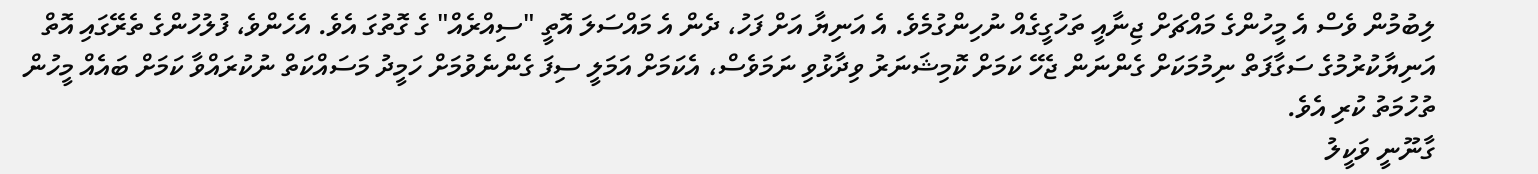ލިބުމުން ވެސް އެ މީހުންގެ މައްޗަށް ޖިނާއީ ތަހުގީގެއް ނުހިންގުމެވެ. އެ އަނިޔާ އަށް ފަހު، ދެން އެ މައްސަލަ އޮތީ "ސިއްރެއް" ގެ ގޮތުގަ އެވެ. އެހެންވެ، ފުލުހުންގެ ތެރޭގައި އޮތް އަނިޔާކުރުމުގެ ސަގާފަތް ނިމުމަކަށް ގެންނަން ޖެހޭ ކަމަށް ކޮމިޝަނަރު ވިދާޅުވި ނަމަވެސް، އެކަމަށް އަމަލީ ސިފަ ގެންނެވުމަށް ހަމީދު މަސައްކަތް ނުކުރައްވާ ކަމަށް ބައެއް މީހުން ތުހުމަތު ކުރި އެވެ.
ގާނޫނީ ވަކީލު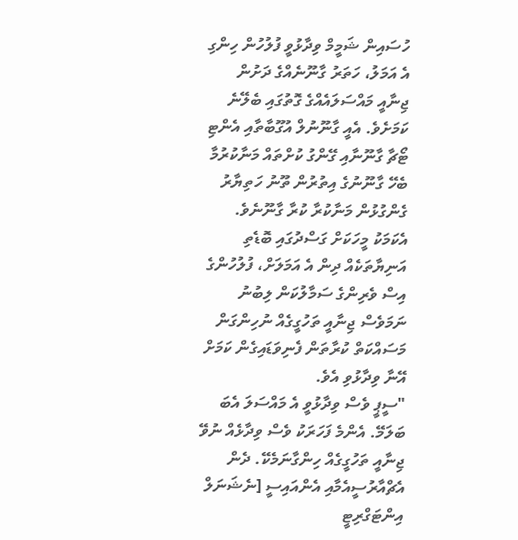ހުސައިން ޝަމީމް ވިދާޅުވީ ފުލުހުން ހިންގި އެ އަމަލު، ހަތަރު ގާނޫނެއްގެ ދަށުން ޖިނާއީ މައްސަލައެއްގެ ގޮތުގައި ބެލޭނެ ކަމަށެވެ. އެއީ ގާނޫނުލް އުގޫބާތާއި އެންޓި ޓޯޗާ ގާނޫނާއި ގޭންގު ކުށްތައް މަނާކުރުމާ ބެހޭ ގާނޫނުގެ އިތުރުން ތޫނު ހަތިޔާރު ގެންގުޅުން މަނާކުރާ ކުރާ ގާނޫނެވެ. އެކަމަކު މީހަކަށް ގަސްދުގައި ބޮޑެތި އަނިޔާތަކެއް ދިން އެ އަމަލަށް، ފުލުހުންގެ އިސް ވެރިންގެ ސަމާލުކަން ލިބުނު ނަމަވެސް ޖިނާއީ ތަހުގީގެއް ނުހިންގަން މަސައްކަތް ކުރާތަން ފެނިވަޑައިގެން ކަމަށް އޭނާ ވިދާޅުވި އެވެ.
"ސީޕީ ވެސް ވިދާޅުވީ އެ މައްސަލަ އެބަ ބަލަމޭ. އެންމެ ފަހަރަކު ވެސް ވިދާޅެއް ނުވޭ ޖިނާއީ ތަހުގީގެއް ހިންގާނަމެކޭ. ދެން އެޗްއާރުސީއެމާއި އެންއައިސީ [ނެޝަނަލް އިންޓަގްރިޓީ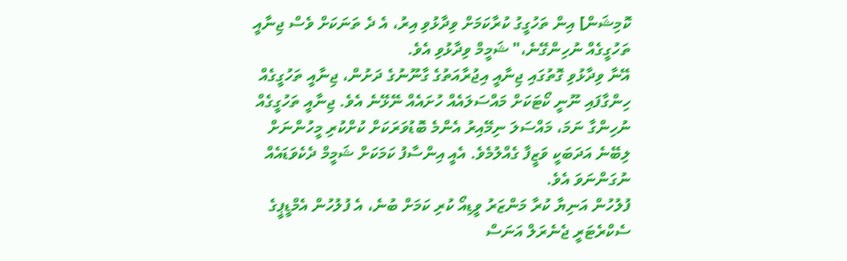ކޮމިޝަން] އިން ތަހުގީގު ކުރާކަމަށް ވިދާޅުވި އިރު، އެ ދެ ތަނަކަށް ވެސް ޖިނާއީ ތަހުގީގެއް ނުހިންގޭނެ،" ޝަމީމް ވިދާޅުވި އެވެ.
އޭނާ ވިދާޅުވި ގޮތުގައި ޖިނާއީ އިޖުރާއަތުގެ ގާނޫނުގެ ދަށުން، ޖިނާއީ ތަހުގީގެއް ހިންގާފައި ނޫނީ ކޯޓަކަށް މައްސަލައެއް ހުށައެއް ނޭޅޭނެ އެވެ. ޖިނާއީ ތަހުގީގެއް ނުހިންގާ ނަމަ، މައްސަލަ ނިމޭއިރު އެންމެ ބޮޑުވަރަކަށް ކުށްކުރި މީހުންނަށް ލިބޭނެ އަދަބަކީ ވަޒީފާ ގެއްލުމެވެ. އެއީ އިންސާފު ކަމަކަށް ޝަމީމް ދެކެވަޑައެއް ނުގަންނަވަ އެވެ.
ފުލުހުން އަނިޔާ ކުރާ މަންޒަރު ވީޑިއޯ ކުރި ކަމަށް ބުނެ، އެ ފުލުހުން އެމްޑީޕީގެ ސެކްރެޓަރީ ޖެނެރަލް އަނަސް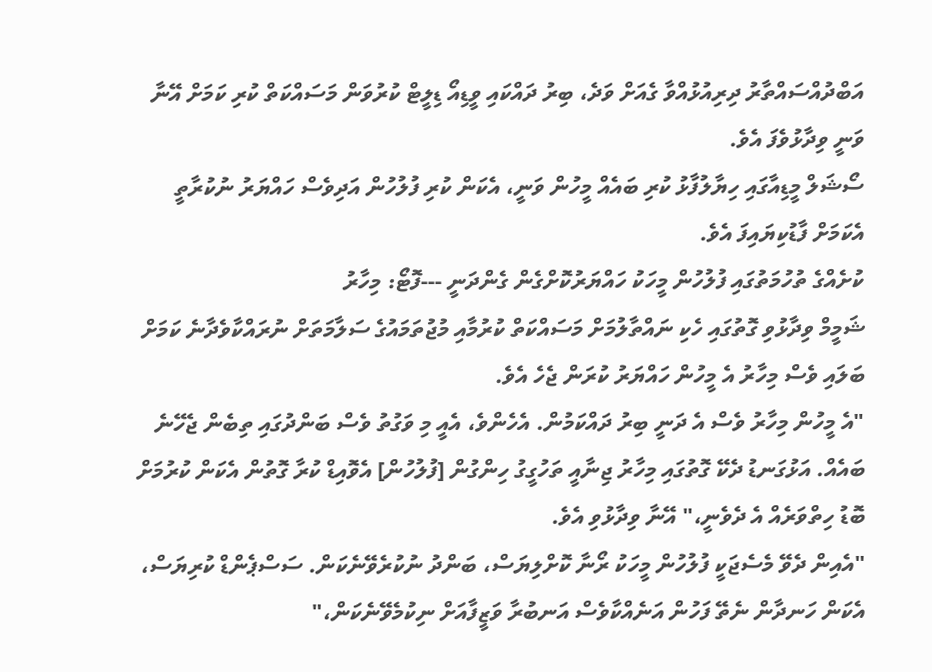އަބްދުއްސައްތާރު ދިރިއުޅުއްވާ ގެއަށް ވަދެ، ބިރު ދައްކައި ވީޑިއޯ ޑިލީޓް ކުރުވަން މަސައްކަތް ކުރި ކަމަށް އޭނާ ވަނީ ވިދާޅުވެފަ އެވެ.
ސޯޝަލް މީޑިއާގައި ހިޔާލުފާޅު ކުރި ބައެއް މީހުން ވަނީ، އެކަން ކުރި ފުލުހުން އަދިވެސް ހައްޔަރު ނުކުރާތީ އެކަމަށް ފާޑުކިޔައިފަ އެވެ.
ކުށެއްގެ ތުހުމަތުގައި ފުލުހުން މީހަކު ހައްޔަރުކޮށްގެން ގެންދަނީ ---ފޮޓޯ: މިހާރު
ޝަމީމް ވިދާޅުވި ގޮތުގައި ހެކި ނައްތާލުމަށް މަސައްކަތް ކުރުމާއި މުޖުތަމައުގެ ސަލާމަތަށް ނުރައްކާވެދާނެ ކަމަށް ބަލައި ވެސް މިހާރު އެ މީހުން ހައްޔަރު ކުރަން ޖެހެ އެވެ.
"އެ މީހުން މިހާރު ވެސް އެ ދަނީ ބިރު ދައްކަމުން. އެހެންވެ، އެއީ މި ވަގުތު ވެސް ބަންދުގައި ތިބެން ޖެހޭނެ ބައެއް. އަޅުގަނޑު ދެކޭ ގޮތުގައި މިހާރު ޖިނާއީ ތަހުގީގު ހިންގުން [ފުލުހުން] އެވޮއިޑް ކުރާ ގޮތުން އެކަން ކުރުމަށް ބޮޑު ހިތްވަރެއް އެ ދެވެނީ،" އޭނާ ވިދާޅުވި އެވެ.
"އެއިން ދެވޭ މެސެޖަކީ ފުލުހުން މީހަކު ރޯނާ ކޮށްލިޔަސް، ބަންދު ނުކުރެވޭނެކަން. ސަސްޕެންޑް ކުރިޔަސް، އެކަން ހަނދާން ނެތޭ ފަހުން އަނެއްކާވެސް އަނބުރާ ވަޒީފާއަށް ނިކުމެވޭނެކަން،"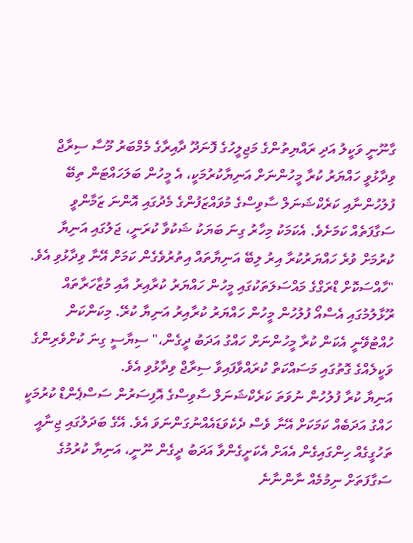ގާނޫނީ ވަކީލު އަދި ރައްޔިތުންގެ މަޖިލީހުގެ ފޮނަދޫ ދާއިރާގެ މެމްބަރު މޫސާ ސިރާޖް ވިދާޅުވީ ހައްޔަރު ކުރާ މީހުންނަށް އަނިޔާކުރުމަކީ، އެ މީހުން ބަލަހައްޓަން ތިބޭ ފުލުހުންނާއި ކަރެކްޝަނަލް ސާވިސްގެ މުވައްޒަފުންގެ މެދުގައި އޮންނަ ޒަމާންވީ ސަގާފަތެއް ކަމަށެވެ. އެކަމަކު މިހާރު ގިނަ ބަޔަކު ޝަކުވާ ކުރަނީ، ޖަލުގައި އަނިޔާ ކުރުމަށް ވުރެ ހައްޔަރުކުރާ އިރު ލިބޭ އަނިޔާތައް އިތުރުވެގެން ކަމަށް އޭނާ ވިދާޅުވި އެވެ.
"ހާއްސަކޮށް ޑްރަގްގެ މައްސަލަތަކުގައި މީހުން ހައްޔަރު ކުރާއިރު އާއި މުޒާހަރާތައް ރޫޅާލުމުގައި އެސްއޯ ފުލުހުން މީހުން ހައްޔަރު ކުރާއިރު އަނިޔާ ކުރޭ. މިކަންކަން ހުއްޓުވޭނީ އެކަން ކުރާ މީހުންނަށް ހައްގު އަދަބު ދީގެން،" ސިޔާސީ ގިނަ ކުށްވެރިންގެ ވަކީލެއްގެ ގޮތުގައި މަސައްކަތް ކުރައްވާފައިވާ ސިރާޖް ވިދާޅުވި އެވެ.
އަނިޔާ ކުރާ ފުލުހުން ނުވަތަ ކަރެކްޝަނަލް ސާވިސްގެ އޮފިސަރުން ސަސްޕެންޑް ކުރުމަކީ ހައްގު އަދަބެއް ކަމަކަށް އޭނާ ވެސް ދެކެވަޑައެއްނުގަންނަވަ އެވެ. އޭގެ ބަދަލުގައި ޖިނާއީ ތަހުގީގެއް ހިންގައިގެން އެއަށް އެކަށީގެންވާ އަދަބު ދީގެން ނޫނީ، އަނިޔާ ކުރުމުގެ ސަގާފަތަށް ނިމުމެއް ނާންނާނެ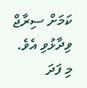ކަމަށް ސިރާޖް ވިދާޅުވި އެވެ.
މި ފަދަ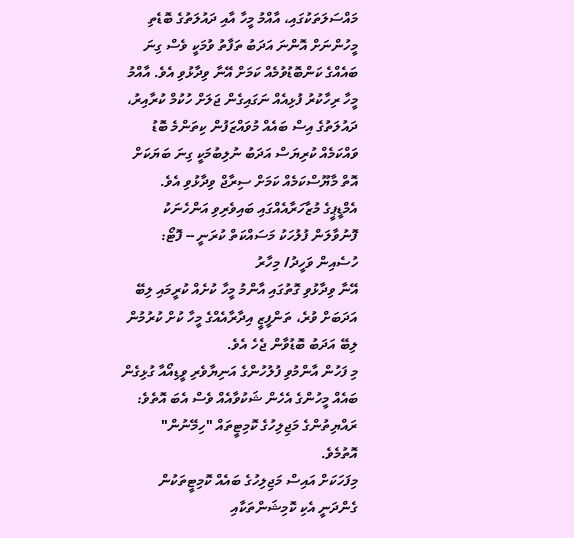މައްސަލަތަކުގައި، އާއްމު މީހާ އާއި ދައުލަތުގެ ބޮޑެތި މީހުންނަށް އޮންނަ އަދަބު ތަފާތު ވުމަކީ ވެސް ގިނަ ބައެއްގެ ކަންބޮޑުވުމެއް ކަމަށް އޭނާ ވިދާޅުވި އެވެ. އާއްމު މީހާ ރިހާކުރު ފުޅިއެއް ނަގައިގެން ޖަލަށް ހުކުމް ކުރާއިރު، ދައުލަތުގެ އިސް ބައެއް މުވައްޒަފުން ކިތަންމެ ބޮޑު ވައްކަމެއް ކުރިޔަސް އަދަބު ނުލިބުމަކީ ގިނަ ބަޔަކަށް އޮތް މާޔޫސްކަމެއް ކަމަށް ސިރާޖް ވިދާޅުވި އެވެ.
އެމްޑީޕީގެ މުޒާހަރާއެއްގައި ބައިވެރިވި އަންހެނަކު ފޮނުވާލަން ފުލުހަކު މަސައްކަތް ކުރަނީ -- ފޮޓޯ: ހުސެއިން ވަހީދު/ މިހާރު
އޭނާ ވިދާޅުވި ގޮތުގައި އާންމު މީހާ ކުށެއް ކުރީމައި ލިބޭ އަދަބަށް ވުރެ، ތަންފީޒީ އިދާރާއެއްގެ މީހާ ކުށް ކުރުމުން ލިބޭ އަދަބު ބޮޑުވާން ޖެހެ އެވެ.
މި ފަހުން އާންމުވި ފުލުހުންގެ އަނިޔާވެރި ވީޑިއޯއާ ގުޅިގެން ބައެއް މީހުންގެ އެހެން ޝަކުވާއެއް ވެސް އެބަ އޮތެވެ: ރައްޔިތުންގެ މަޖިލިހުގެ ކޮމިޓީތައް "ހިމޭނުން" އޮތުމެވެ.
މިފަހަކަށް އައިސް މަޖިލިހުގެ ބައެއް ކޮމިޓީތަކުން ގެންދަނީ އެކި ކޮމިޝަންތަކާއި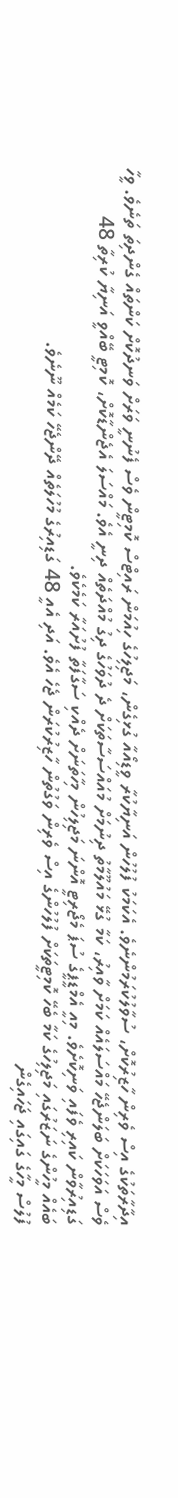އިދާރާތަކުގެ އިސް ވެރިން ހާޒިރުކޮށް، ސުވާލުކުރަމުންނެވެ. އެކަމަކު ފުލުހުން އަނިޔާކުރާ ވީޑިއޯއާ ގުޅިގެން، މަޖިލިހުގެ ހިއުމަން ރައިޓްސް ކޮމިޓީން ވެސް ފެނުނީ ވަރަށް ވަނދުކޮށް ކަންތައް ގެންދިތަ ތަނެވެ. ވީހާ ވެސް އަވަހަކަށް ބަލަންޖެހޭ މައްސަލައެއް ކަމަށް ވާއިރު، ކަމާ ގުޅޭ މައުލޫމާތު ދިނުމަށް މުއައްސަސާތަކަށް ދެ ދުވަހުގެ ދިގު މުއްދަތެއް ދިނީ އެވެ. މައްސަލަ އެޖެންޑާކޮށް، ކޮމިޓީ ބޭއްވީ އަނިޔާ ކުރިތާ 48 ގަޑިއިރުވާން ކައިރި ވެފައި ވަނިކޮށެވެ. މިއީ އެމްޑީޕީގެ ސުޕަ މެޖޯރިޓީ އޮންނަ މަޖިލިހުން މިހާތަނަށް ދެއްކި ސަގާފަތާ ފުށުއަރާ ކަމެކެވެ.
ބައެއް މީހުންގެ ނަޒަރުގައި މަޖިލިހުގެ ކަމާ ބެހޭ ކޮމިޓީތަކަށް ފުލުހުންގެ އިސް ވެރިން ވަގުތުން ހާޒިރުކުރަން ޖެހެ އެވެ. އަދި އެއީ 48 ގަޑިއިރުގެ މުހުލަތެއް ދޭންޖެހޭ ކަމެއް ނޫނެވެ.
ފުލުސް މީހާގެ ގައިގައި ޖަހައިގެން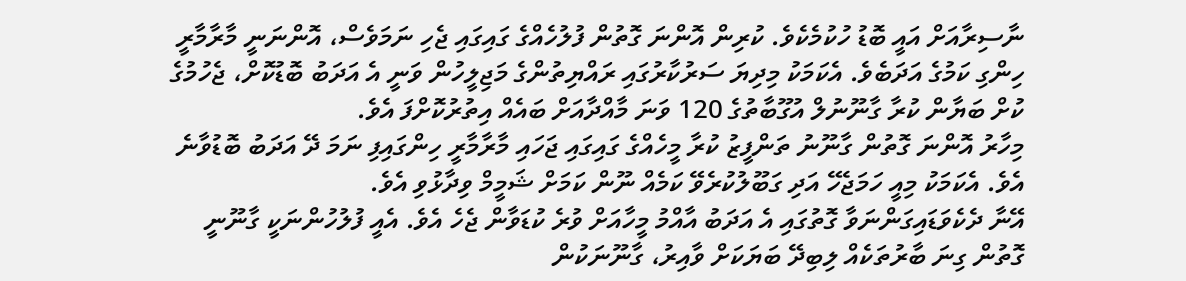ނާސިރާއަށް އައީ ބޮޑު ހުކުމެކެވެ. ކުރިން އޮންނަ ގޮތުން ފުލުހެއްގެ ގައިގައި ޖެހި ނަމަވެސް، އޮންނަނީ މާރާމާރީ ހިންގި ކަމުގެ އަދަބެވެ. އެކަމަކު މިދިޔަ ސަރުކާރުގައި ރައްޔިތުންގެ މަޖިލީހުން ވަނީ އެ އަދަބު ބޮޑުކޮށް، ޖެހުމުގެ ކުށް ބަޔާން ކުރާ ގާނޫނުލް އުގޫބާތުގެ 120 ވަނަ މާއްދާއަށް ބައެއް އިތުރުކޮށްފަ އެވެ.
މިހާރު އޮންނަ ގޮތުން ގާނޫނު ތަންފީޒު ކުރާ މީހެއްގެ ގައިގައި ޖަހައި މާރާމާރީ ހިންގައިފި ނަމަ ދޭ އަދަބު ބޮޑުވާނެ އެވެ. އެކަމަކު މިއީ ހަމަޖެހޭ އަދި ގަބޫލުކުރެވޭ ކަމެއް ނޫން ކަމަށް ޝަމީމް ވިދާޅުވި އެވެ.
އޭނާ ދެކެވަޑައިގަންނަވާ ގޮތުގައި އެ އަދަބު އާއްމު މީހާއަށް ވުރެ ކުޑަވާން ޖެހެ އެވެ. އެއީ ފުލުހުންނަކީ ގާނޫނީ ގޮތުން ގިނަ ބާރުތަކެއް ލިބިދޭ ބަޔަކަށް ވާއިރު، ގާނޫނަކުން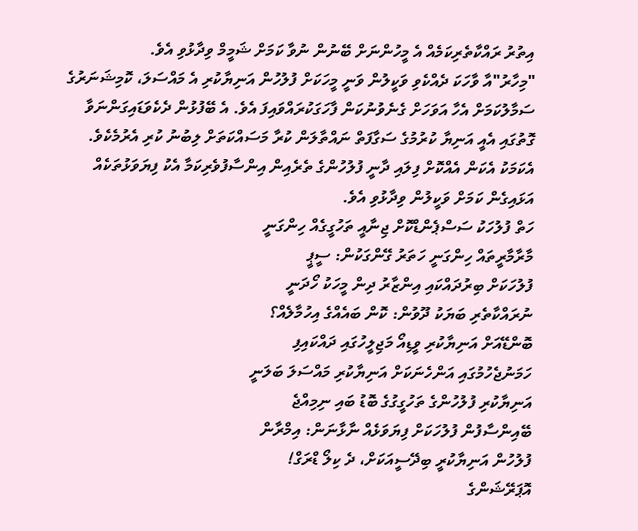އިތުރު ރައްކާތެރިކަމެއް އެ މީހުންނަށް ބޭނުން ނުވާ ކަމަށް ޝަމީމް ވިދާޅުވި އެވެ.
"މިހާރު"އާ ވާހަކަ ދެއްކެވި ވަކީލުން ވަނީ މީހަކަށް ފުލުހުން އަނިޔާކުރި އެ މައްސަލަ، ކޮމިޝަނަރުގެ ސަމާލުކަމަށް އެހާ އަވަހަށް ގެނެވުނުކަން ފާހަގަކުރައްވައިފަ އެވެ. އެ ބޭފުޅުން ދެކެވަޑައިގަންނަވާ ގޮތުގައި އެއީ އަނިޔާ ކުރުމުގެ ސަގާފަތް ނައްތާލަން ކުރާ މަސައްކަތަށް ލިބުނު ކުރި އެރުމެކެވެ. އެކަމަކު އެކަން އެއްކޮށް ފިލައި ދާނީ ފުލުހުންގެ ތެރެއިން އިންސާފުވެރިކަމާ އެކު ފިޔަވަޅުތަކެއް އަޅައިގެން ކަމަށް ވަކީލުން ވިދާޅުވި އެވެ.
ހަތް ފުލުހަކު ސަސްޕެންޑްކޮށް ޖިނާއީ ތަހުގީގެއް ހިންގަނީ
މާރާމާރީތައް ހިންގަނީ ހަތަރު ގޭންގަކުން: ސީޕީ
ފުލުހަކަށް ބިރުދައްކައި އިންޒާރު ދިން މީހަކު ހޯދަނީ
ނުރައްކާތެރި ބަޔަކު ދޫވުން: ކޮން ބައެއްގެ އިހުމާލެއް؟
ބޮންޑޭއަށް އަނިޔާކުރި ވީޑިއޯ މަޖިލީހުގައި ދައްކައިފި
ހަމަނުޖެހުމުގައި އަންހެނަކަށް އަނިޔާކުރި މައްސަލަ ބަލަނީ
އަނިޔާކުރި ފުލުހުންގެ ތަހުގީގުގެ ބޮޑު ބައި ނިމިއްޖެ
ބޭއިންސާފުން ފުލުހަކަށް ފިޔަވަޅެއް ނާޅާނަން: އިމްރާން
ފުލުހުން އަނިޔާކުރީ ބިދޭސީއަކަށް، ދެ ކިލޯ ޑްރަގް!
އޮޕަރޭޝަންގެ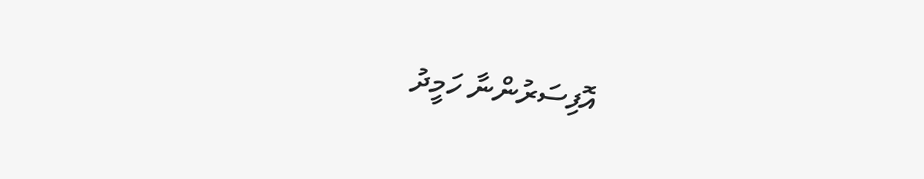އޮފިސަރުންނާ ހަމީދު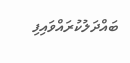ބައްދަލުކުރައްވައިފި